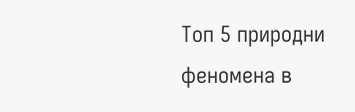Топ 5 природни феномена в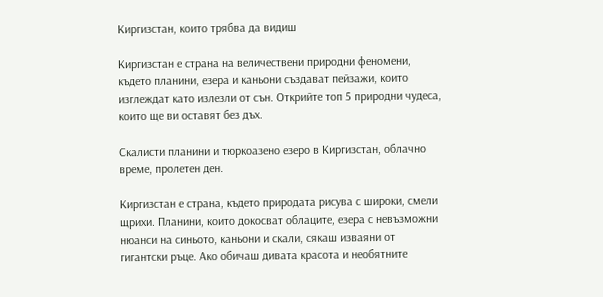Киргизстан, които трябва да видиш

Киргизстан е страна на величествени природни феномени, където планини, езера и каньони създават пейзажи, които изглеждат като излезли от сън. Открийте топ 5 природни чудеса, които ще ви оставят без дъх.

Скалисти планини и тюркоазено езеро в Киргизстан, облачно време, пролетен ден.

Киргизстан е страна, където природата рисува с широки, смели щрихи. Планини, които докосват облаците, езера с невъзможни нюанси на синьото, каньони и скали, сякаш изваяни от гигантски ръце. Ако обичаш дивата красота и необятните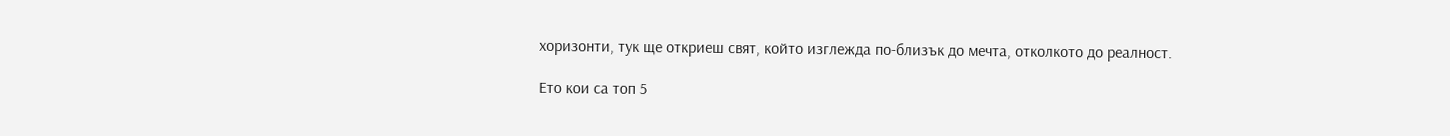хоризонти, тук ще откриеш свят, който изглежда по-близък до мечта, отколкото до реалност.

Ето кои са топ 5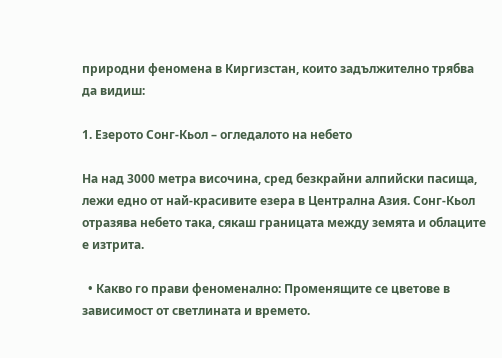природни феномена в Киргизстан, които задължително трябва да видиш:

1. Езерото Сонг-Кьол – огледалото на небето

На над 3000 метра височина, сред безкрайни алпийски пасища, лежи едно от най-красивите езера в Централна Азия. Сонг-Кьол отразява небето така, сякаш границата между земята и облаците е изтрита.

  • Какво го прави феноменално: Променящите се цветове в зависимост от светлината и времето.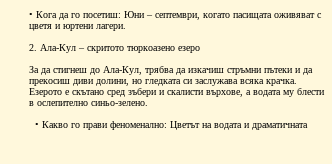• Кога да го посетиш: Юни – септември, когато пасищата оживяват с цветя и юртени лагери.

2. Ала-Кул – скритото тюркоазено езеро

За да стигнеш до Ала-Кул, трябва да изкачиш стръмни пътеки и да прекосиш диви долини, но гледката си заслужава всяка крачка. Езерото е скътано сред зъбери и скалисти върхове, а водата му блести в ослепително синьо-зелено.

  • Какво го прави феноменално: Цветът на водата и драматичната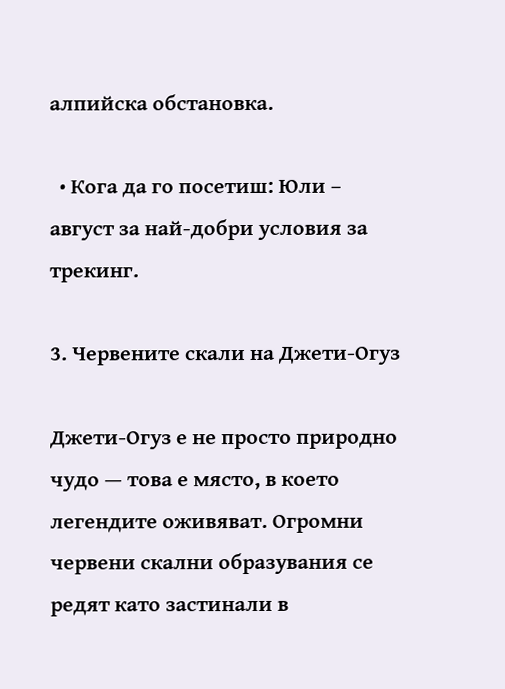алпийска обстановка.

  • Кога да го посетиш: Юли – август за най-добри условия за трекинг.

3. Червените скали на Джети-Огуз

Джети-Огуз е не просто природно чудо — това е място, в което легендите оживяват. Огромни червени скални образувания се редят като застинали в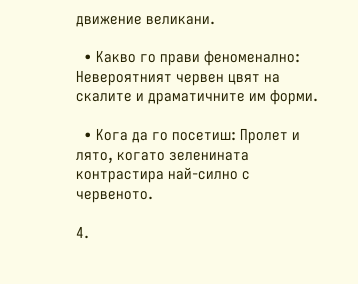движение великани.

  • Какво го прави феноменално: Невероятният червен цвят на скалите и драматичните им форми.

  • Кога да го посетиш: Пролет и лято, когато зеленината контрастира най-силно с червеното.

4.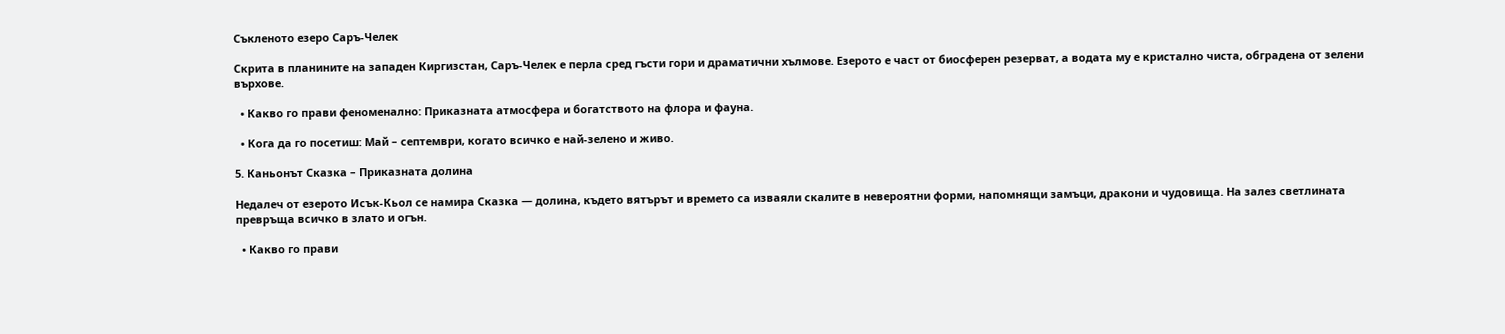Съкленото езеро Саръ-Челек

Скрита в планините на западен Киргизстан, Саръ-Челек е перла сред гъсти гори и драматични хълмове. Езерото е част от биосферен резерват, а водата му е кристално чиста, обградена от зелени върхове.

  • Какво го прави феноменално: Приказната атмосфера и богатството на флора и фауна.

  • Кога да го посетиш: Май – септември, когато всичко е най-зелено и живо.

5. Каньонът Сказка – Приказната долина

Недалеч от езерото Исък-Кьол се намира Сказка — долина, където вятърът и времето са изваяли скалите в невероятни форми, напомнящи замъци, дракони и чудовища. На залез светлината превръща всичко в злато и огън.

  • Какво го прави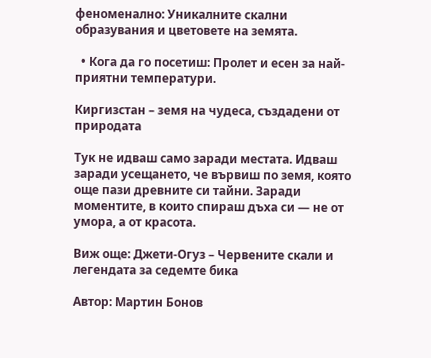феноменално: Уникалните скални образувания и цветовете на земята.

  • Кога да го посетиш: Пролет и есен за най-приятни температури.

Киргизстан – земя на чудеса, създадени от природата

Тук не идваш само заради местата. Идваш заради усещането, че вървиш по земя, която още пази древните си тайни. Заради моментите, в които спираш дъха си — не от умора, а от красота.

Виж още: Джети-Огуз – Червените скали и легендата за седемте бика

Автор: Мартин Бонов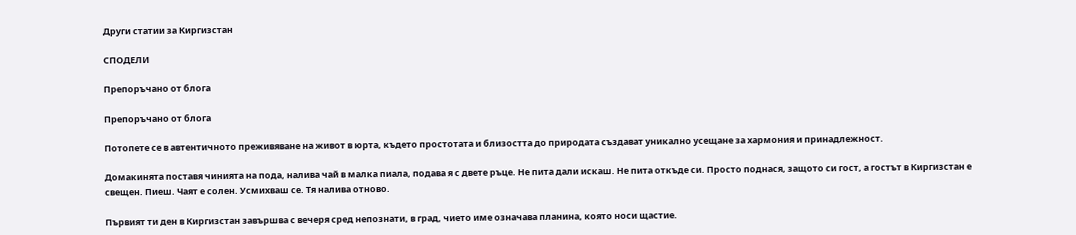Други статии за Киргизстан

СПОДЕЛИ

Препоръчано от блога

Препоръчано от блога

Потопете се в автентичното преживяване на живот в юрта, където простотата и близостта до природата създават уникално усещане за хармония и принадлежност.

Домакинята поставя чинията на пода, налива чай в малка пиала, подава я с двете ръце. Не пита дали искаш. Не пита откъде си. Просто поднася, защото си гост, а гостът в Киргизстан е свещен. Пиеш. Чаят е солен. Усмихваш се. Тя налива отново.

Първият ти ден в Киргизстан завършва с вечеря сред непознати, в град, чието име означава планина, която носи щастие.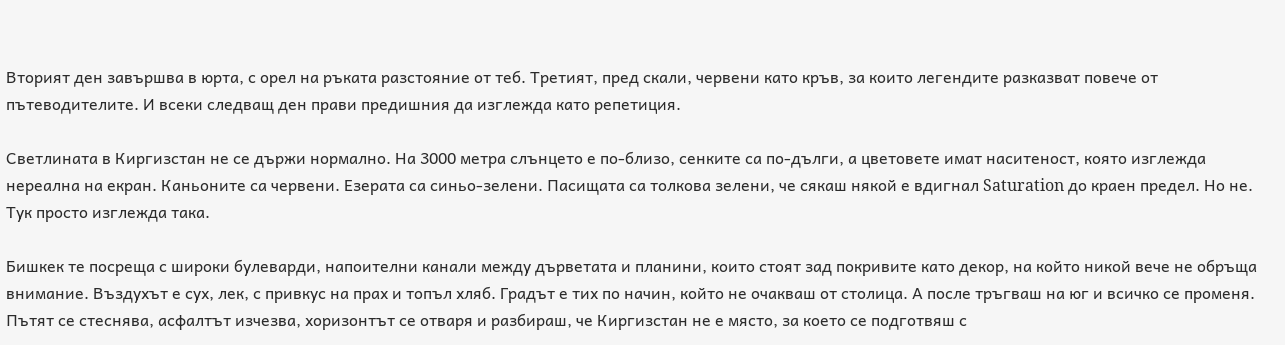Вторият ден завършва в юрта, с орел на ръката разстояние от теб. Третият, пред скали, червени като кръв, за които легендите разказват повече от пътеводителите. И всеки следващ ден прави предишния да изглежда като репетиция.

Светлината в Киргизстан не се държи нормално. На 3000 метра слънцето е по-близо, сенките са по-дълги, а цветовете имат наситеност, която изглежда нереална на екран. Каньоните са червени. Езерата са синьо-зелени. Пасищата са толкова зелени, че сякаш някой е вдигнал Saturation до краен предел. Но не. Тук просто изглежда така.

Бишкек те посреща с широки булеварди, напоителни канали между дърветата и планини, които стоят зад покривите като декор, на който никой вече не обръща внимание. Въздухът е сух, лек, с привкус на прах и топъл хляб. Градът е тих по начин, който не очакваш от столица. А после тръгваш на юг и всичко се променя. Пътят се стеснява, асфалтът изчезва, хоризонтът се отваря и разбираш, че Киргизстан не е място, за което се подготвяш с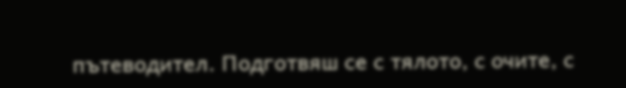пътеводител. Подготвяш се с тялото, с очите, с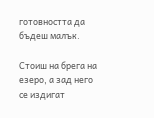готовността да бъдеш малък.

Стоиш на брега на езеро, а зад него се издигат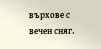върхове с вечен сняг.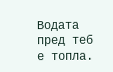Водата пред теб е топла.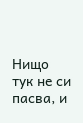Нищо тук не си пасва, и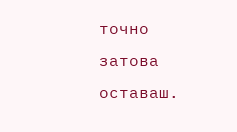точно затова оставаш.